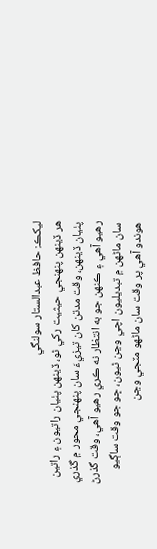ليکڪ: حافظ عبدالستار سولنگي
هر ڏينهن پنهنجي حيثيت رکي ٿو، ڏينهن پٺيان راتيون ۽ راتين پٺيان ڏينهن، وقت مدتن کان تيزيءَ سان پنهنجي محور ۾ گذري رهيو آهي ۽ ڪنهن جو به انتظار نه ڪري رهيو آهي، وقت گذرڻ سان ماڻهن ۾ تبديليون اچي وڃن ٿيون، ڇو جو وقت ساڳيو هوندو آهي پر وقت سان ماڻهو مٽجي وڃن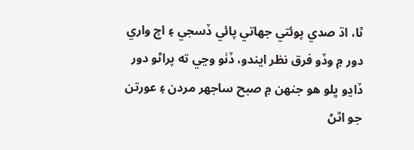ٿا، اڌ صدي پوئتي جهاتي پائي ڏسجي ۽ اڄ واري دور ۾ وڏو فرق نظر ايندو، ڏٺو وڃي ته پراڻو دور ڏاڍو ڀلو هو جنهن ۾ صبح ساجهر مردن ۽ عورتن جو اٿڻ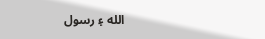الله ۽ رسول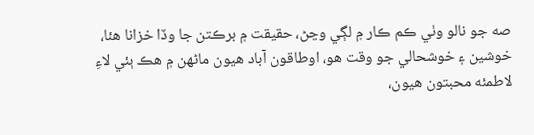صه جو نالو وٺي ڪم ڪار ۾ لڳي وڃڻ، حقيقت ۾ برڪتن جا وڏا خزانا هئا، خوشين ۽ خوشحالي جو وقت هو، اوطاقون آباد هيون ماڻهن ۾ هڪ ٻئي لاءِ لاطمئه محبتون هيون،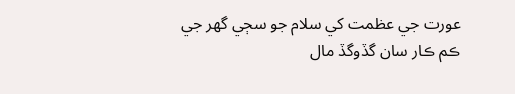عورت جي عظمت کي سلام جو سڄي گهر جي ڪم ڪار سان گڏوگڏ مال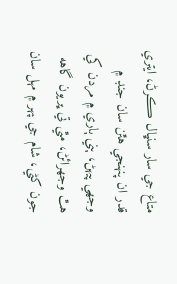متاع جي سار سنڀال ڪرڻ، ايتري قدر ان پنهنجي هٿن سان جنڊ ۾ وجهي پيهڻ، ٻني ٻاري ۾ مردن کي هٿ وجهرائڻ، مٿي تي ڀريون گاهه جون کڻي، شام جي پهر ۾ مهل سان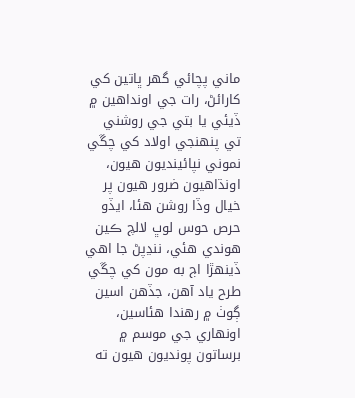ماني پچائي گهر ڀاتين کي کارائڻ، رات جي اونداهين ۾ ڏيئي يا بتي جي روشني تي پنهنجي اولاد کي چڱي نموني نپائينديون هيون، اونڌاهيون ضرور هيون پر خيال وڏا روشن هئا، ايڏو حرص حوس لوڀ لالچ ڪين هوندي هئي، ننڍپڻ جا اهي ڏينهڙا اڄ به مون کي چڱي طرح ياد آهن، جڏهن اسين ڳوٺ ۾ رهندا هئاسين، اونهاري جي موسم ۾ برساتون پونديون هيون ته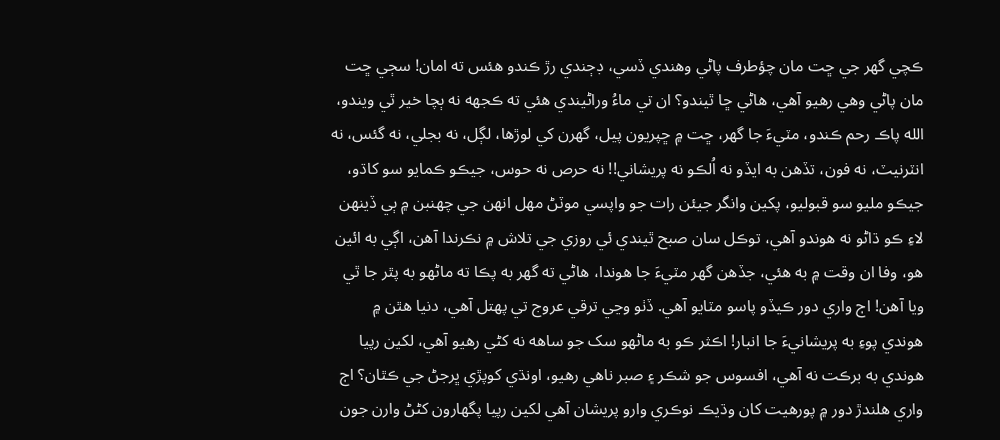ڪچي گهر جي ڇت مان چؤطرف پاڻي وهندي ڏسي، ڊڄندي رڙ ڪندو هئس ته امان! سڄي ڇت مان پاڻي وهي رهيو آهي، هاڻي ڇا ٿيندو؟ ان تي ماءُ وراڻيندي هئي ته ڪجهه نه ٻچا خير ٿي ويندو، الله پاڪ رحم ڪندو، مٽيءَ جا گهر، ڇت ۾ ڇپريون پيل، گهرن کي لوڙها، لڳل، نه بجلي، نه گئس، نه انٽرنيٽ، نه فون، تڏهن به ايڏو نه اُلڪو نه پريشاني!! نه حرص نه حوس، جيڪو ڪمايو سو کاڌو، جيڪو مليو سو قبوليو، پکين وانگر جيئن رات جو واپسي موٽڻ مهل انهن جي چهنبن ۾ ٻي ڏينهن لاءِ ڪو ڌاڻو نه هوندو آهي، توڪل سان صبح ٿيندي ئي روزي جي تلاش ۾ نڪرندا آهن، اڳي به ائين هو، وفا ان وقت ۾ به هئي، جڏهن گهر مٽيءَ جا هوندا، هاڻي ته گهر به پڪا ته ماڻهو به پٿر جا ٿي ويا آهن! اڄ واري دور ڪيڏو پاسو مٽايو آهي. ڏٺو وڃي ترقي عروج تي پهتل آهي، دنيا هٿن ۾ هوندي پوءِ به پريشانيءَ جا انبار! اڪثر ڪو به ماڻهو سک جو ساهه نه کڻي رهيو آهي، لکين رپيا هوندي به برڪت نه آهي، افسوس جو شڪر ۽ صبر ناهي رهيو، اونڌي کوپڙي ڀرجڻ جي ڪٿان؟ اڄ واري هلندڙ دور ۾ پورهيت کان وڌيڪ نوڪري وارو پريشان آهي لکين رپيا پگهارون کڻڻ وارن جون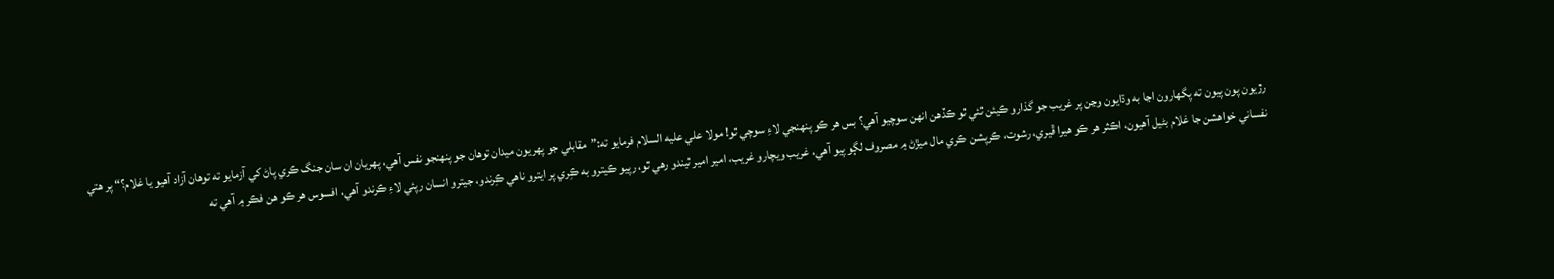رڙيون پون پيون ته پگهارون اڃا به وڌايون وڃن پر غريب جو گذارو ڪيئن ٿئي ٿو ڪڏهن انهن سوچيو آهي؟ بس هر ڪو پنهنجي لاءِ سوچي ٿو! مولا علي عليه السلام فرمايو ته:”مقابلي جو پهريون ميدان توهان جو پنهنجو نفس آهي، پهريان ان سان جنگ ڪري پاڻ کي آزمايو ته توهان آزاد آهيو يا غلام؟“ پر هتي نفساني خواهشن جا غلام بڻيل آهيون، اڪثر هر ڪو هيرا ڦيري، رشوت، ڪرپشن ڪري مال ميڙڻ ۾ مصروف لڳو پيو آهي، غريب ويچارو غريب، امير امير ٿيندو رهي ٿو، رپيو ڪيترو به ڪِري پر ايترو ناهي ڪِرندو، جيترو انسان رپئي لاءِ ڪرندو آهي، افسوس هر ڪو هن فڪر ۾ آهي ته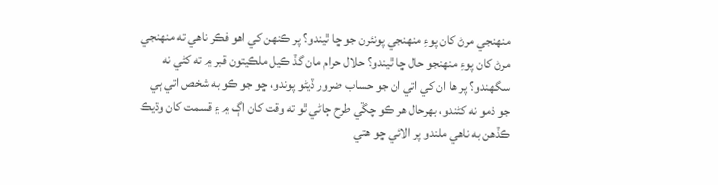منهنجي مرڻ کان پوءِ منهنجي پونئرن جو ڇا ٿيندو؟ پر ڪنهن کي اهو فڪر ناهي ته منهنجي مرڻ کان پوءِ منهنجو حال ڇا ٿيندو؟ حلال حرام مان گڏ ڪيل ملڪيتون قبر ۾ ته کڻي نه سگهندو؟ پر ها ان کي اتي ان جو حساب ضرور ڏيڻو پوندو، ڇو جو ڪو به شخص اتي ٻي جو ذمو نه کڻندو، بهرحال هر ڪو چڱي طرح ڄاڻي ٿو ته وقت کان اڳ ۾ ۽ قسمت کان وڌيڪ ڪڏهن به ناهي ملندو پر الائي ڇو هتي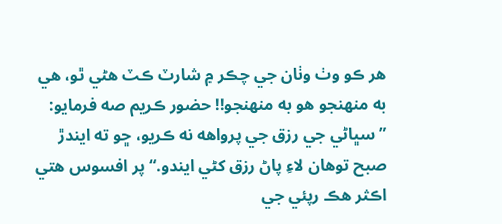هر ڪو وٺ وٺان جي چڪر ۾ شارٽ ڪٽ هڻي ٿو، هي به منهنجو هو به منهنجو!! حضور ڪريم صه فرمايو: ”سڀاڻي جي رزق جي پرواهه نه ڪريو، ڇو ته ايندڙ صبح توهان لاءِ پاڻ رزق کڻي ايندو.“ پر افسوس هتي اڪثر هڪ رپئي جي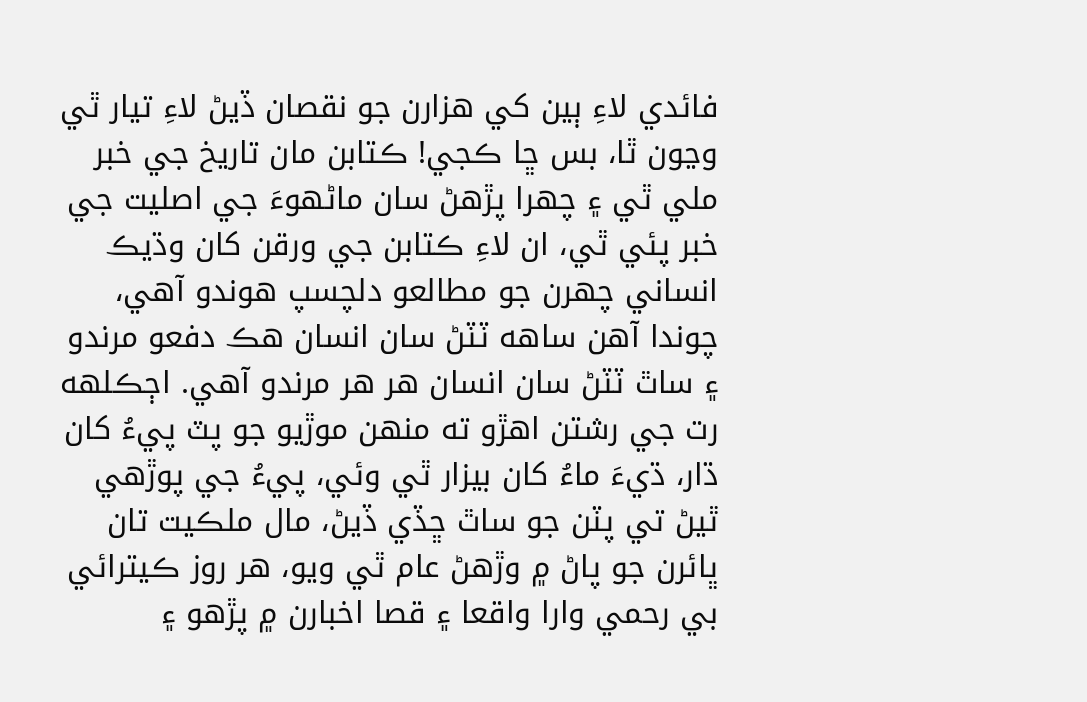فائدي لاءِ ٻين کي هزارن جو نقصان ڏيڻ لاءِ تيار ٿي وڃون ٿا، بس ڇا ڪجي! ڪتابن مان تاريخ جي خبر ملي ٿي ۽ چهرا پڙهڻ سان ماڻهوءَ جي اصليت جي خبر پئي ٿي، ان لاءِ ڪتابن جي ورقن کان وڌيڪ انساني چهرن جو مطالعو دلچسپ هوندو آهي، چوندا آهن ساهه ٽٽڻ سان انسان هڪ دفعو مرندو ۽ ساٿ ٽٽڻ سان انسان هر هر مرندو آهي. اڄڪلهه رت جي رشتن اهڙو ته منهن موڙيو جو پٽ پيءُ کان ڌار، ڌيءَ ماءُ کان بيزار ٿي وئي، پيءُ جي پوڙهي ٿيڻ تي پٽن جو ساٿ ڇڏي ڏيڻ، مال ملڪيت تان ڀائرن جو پاڻ ۾ وڙهڻ عام ٿي ويو، هر روز ڪيترائي بي رحمي وارا واقعا ۽ قصا اخبارن ۾ پڙهو ۽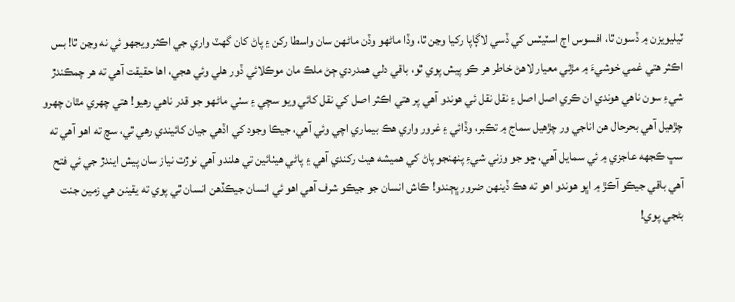ٽيليويزن ۾ ڏسون ٿا، افسوس اڄ اسٽيٽس کي ڏسي لاڳاپا رکيا وڃن ٿا، وڏا ماڻهو وڏن ماڻهن سان واسطا رکن ۽ پاڻ کان گهٽ واري جي اڪثر ويجهو ئي نه وڃن ٿا! بس اڪثر هتي غمي خوشيءَ ۾ مڙئي معيار لاهڻ خاطر هر ڪو پيش پوي ٿو، باقي دلي همدردي ڄڻ ملڪ مان موڪلائي ڏور هلي وئي هجي، اها حقيقت آهي ته هر چمڪندڙ شيءِ سون ناهي هوندي ان ڪري اصل اصل ۽ نقل نقل ئي هوندو آهي پر هتي اڪثر اصل کي نقل کائي ويو سچي ۽ سٺي ماڻهو جو قدر ناهي رهيو! هتي چهري مٿان چهرو چڙهيل آهي بحرحال هن اناجي ور چڙهيل سماج ۾ تڪبر، وڏائي ۽ غرور واري هڪ بيماري اچي وئي آهي، جيڪا وجود کي اڏهي جيان کائيندي رهي ٿي، سچ ته اهو آهي ته سڀ ڪجهه عاجزي ۾ ئي سمايل آهي، ڇو جو وزني شيءِ پنهنجو پاڻ کي هميشه هيٺ رکندي آهي ۽ پاڻي هيٺائين تي هلندو آهي نوڙت نياز سان پيش ايندڙ جي ئي فتح آهي باقي جيڪو آڪڙ ۾ اڀو هوندو اهو ته هڪ ڏينهن ضرور ڀڄندو! ڪاش انسان جو جيڪو شرف آهي اهو ئي انسان جيڪڏهن انسان ٿي پوي ته يقينن هي زمين جنت بڻجي پوي!